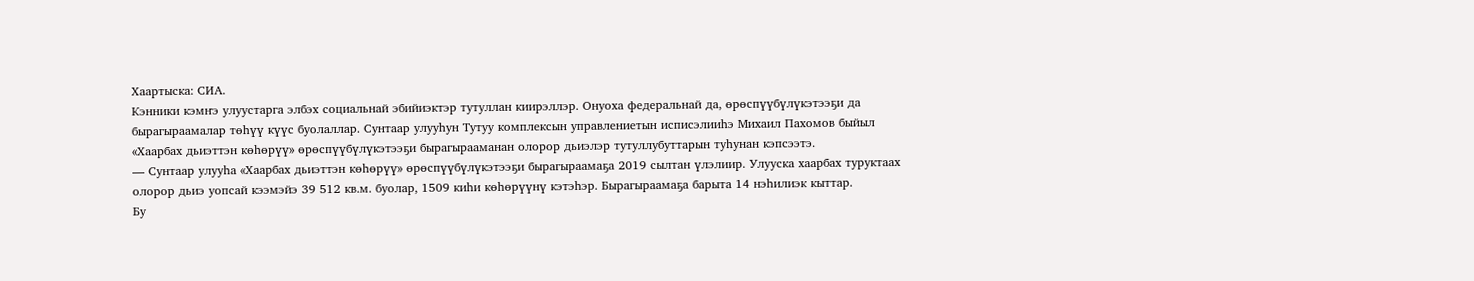Хаартыска: СИА.
Кэнники кэмҥэ улуустарга элбэх социальнай эбийиэктэр тутуллан киирэллэр. Онуоха федеральнай да, өрөспүүбүлүкэтээҕи да бырагыраамалар төһүү күүс буолаллар. Сунтаар улууһун Тутуу комплексын управлениетын исписэлииһэ Михаил Пахомов быйыл «Хаарбах дьиэттэн көһөрүү» өрөспүүбүлүкэтээҕи бырагырааманан олорор дьиэлэр тутуллубуттарын туһунан кэпсээтэ.
— Сунтаар улууһа «Хаарбах дьиэттэн көһөрүү» өрөспүүбүлүкэтээҕи бырагыраамаҕа 2019 сылтан үлэлиир. Улууска хаарбах туруктаах олорор дьиэ уопсай кээмэйэ 39 512 кв.м. буолар, 1509 киһи көһөрүүнү кэтэһэр. Бырагыраамаҕа барыта 14 нэһилиэк кыттар.
Бу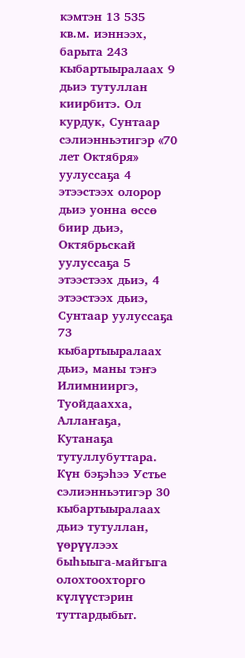кэмтэн 13 535 кв.м. иэннээх, барыта 243 кыбартыыралаах 9 дьиэ тутуллан киирбитэ. Ол курдук, Сунтаар сэлиэнньэтигэр «70 лет Октября» уулуссаҕа 4 этээстээх олорор дьиэ уонна өссө биир дьиэ, Октябрьскай уулуссаҕа 5 этээстээх дьиэ, 4 этээстээх дьиэ, Сунтаар уулуссаҕа 73 кыбартыыралаах дьиэ, маны тэҥэ Илимнииргэ, Туойдаахха, Аллаҥаҕа, Кутанаҕа тутуллубуттара.
Күн бэҕэһээ Устье сэлиэнньэтигэр 30 кыбартыыралаах дьиэ тутуллан, үөрүүлээх быһыыга-майгыга олохтоохторго күлүүстэрин туттардыбыт.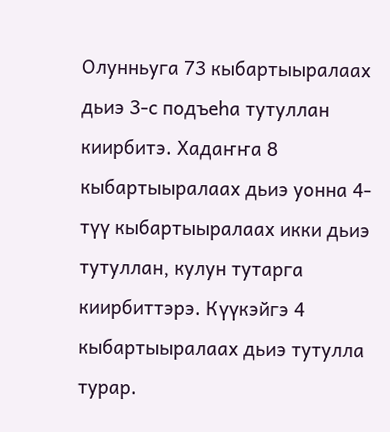Олунньуга 73 кыбартыыралаах дьиэ 3-с подъеһа тутуллан киирбитэ. Хадаҥҥа 8 кыбартыыралаах дьиэ уонна 4-түү кыбартыыралаах икки дьиэ тутуллан, кулун тутарга киирбиттэрэ. Күүкэйгэ 4 кыбартыыралаах дьиэ тутулла турар.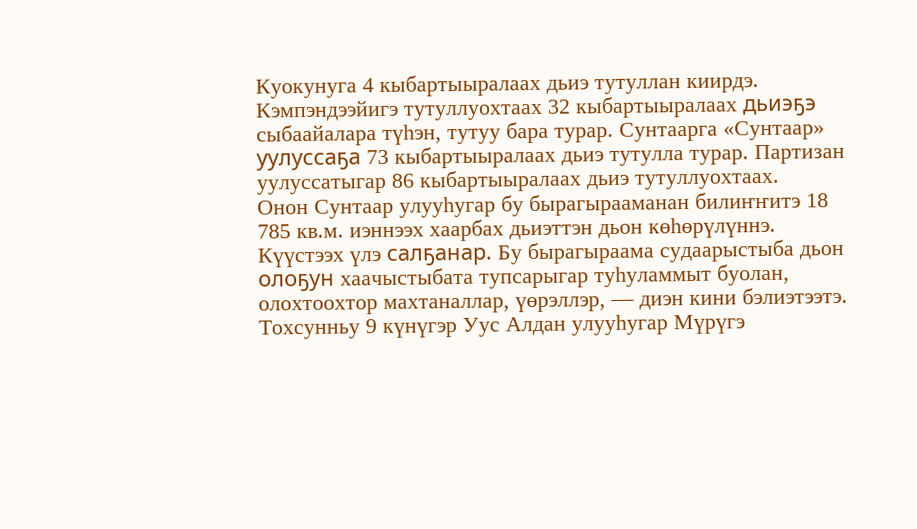Куокунуга 4 кыбартыыралаах дьиэ тутуллан киирдэ.
Кэмпэндээйигэ тутуллуохтаах 32 кыбартыыралаах дьиэҕэ сыбаайалара түһэн, тутуу бара турар. Сунтаарга «Сунтаар» уулуссаҕа 73 кыбартыыралаах дьиэ тутулла турар. Партизан уулуссатыгар 86 кыбартыыралаах дьиэ тутуллуохтаах.
Онон Сунтаар улууһугар бу бырагырааманан билиҥҥитэ 18 785 кв.м. иэннээх хаарбах дьиэттэн дьон көһөрүлүннэ. Күүстээх үлэ салҕанар. Бу бырагыраама судаарыстыба дьон олоҕун хаачыстыбата тупсарыгар туһуламмыт буолан, олохтоохтор махтаналлар, үөрэллэр, — диэн кини бэлиэтээтэ.
Тохсунньу 9 күнүгэр Уус Алдан улууһугар Мүрүгэ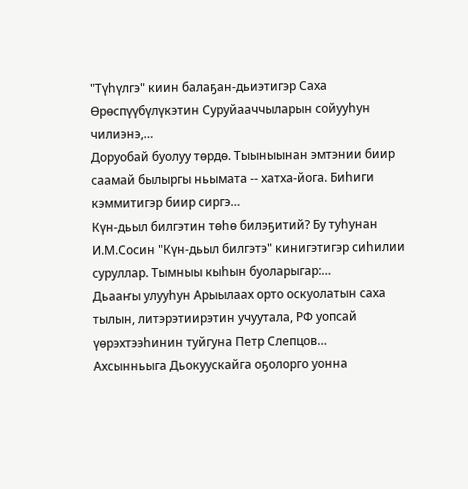"Түһүлгэ" киин балаҕан-дьиэтигэр Саха Өрөспүүбүлүкэтин Суруйааччыларын сойууһун чилиэнэ,…
Доруобай буолуу төрдө. Тыыныынан эмтэнии биир саамай былыргы ньымата -- хатха-йога. Биһиги кэммитигэр биир сиргэ…
Күн-дьыл билгэтин төһө билэҕитий? Бу туһунан И.М.Сосин "Күн-дьыл билгэтэ" кинигэтигэр сиһилии суруллар. Тымныы кыһын буоларыгар:…
Дьааҥы улууһун Арыылаах орто оскуолатын саха тылын, литэрэтиирэтин учуутала, РФ уопсай үөрэхтээһинин туйгуна Петр Слепцов…
Ахсынньыга Дьокуускайга оҕолорго уонна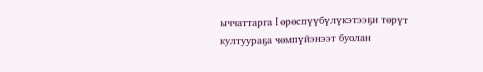ыччаттарга I өрөспүүбүлүкэтээҕи төрүт култуураҕа чөмпүйэнээт буолан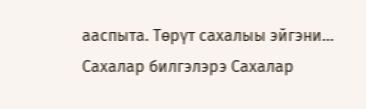ааспыта. Төрүт сахалыы эйгэни…
Сахалар билгэлэрэ Сахалар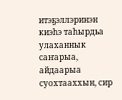итэҕэллэринэн киэһэ таһырдьа улаханнык саҥарыа, айдаарыа суохтааххын, сир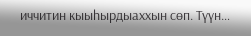иччитин кыыһырдыаххын сөп. Түүн…